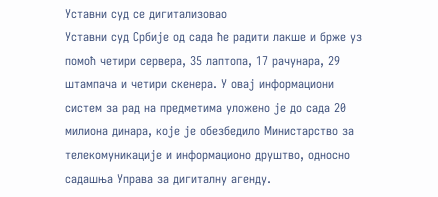Уставни суд се дигитализовао
Уставни суд Србије од сада ће радити лакше и брже уз помоћ четири сервера, 35 лаптопа, 17 рачунара, 29 штампача и четири скенера. У овај информациони систем за рад на предметима уложено је до сада 20 милиона динара, које је обезбедило Министарство за телекомуникације и информационо друштво, односно садашња Управа за дигиталну агенду.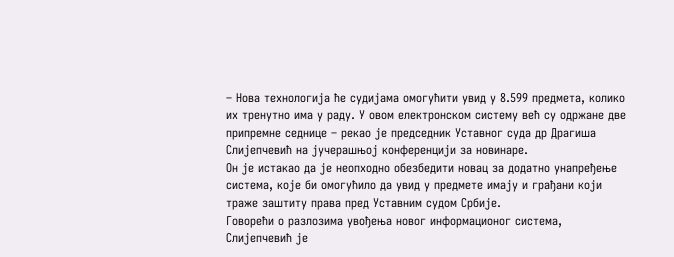– Нова технологија ће судијама омогућити увид у 8.599 предмета, колико их тренутно има у раду. У овом електронском систему већ су одржане две припремне седнице – рекао је председник Уставног суда др Драгиша Слијепчевић на јучерашњој конференцији за новинаре.
Он је истакао да је неопходно обезбедити новац за додатно унапређење система, које би омогућило да увид у предмете имају и грађани који траже заштиту права пред Уставним судом Србије.
Говорећи о разлозима увођења новог информационог система, Слијепчевић је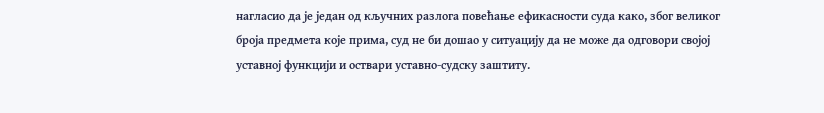нагласио да је један од кључних разлога повећање ефикасности суда како, због великог броја предмета које прима, суд не би дошао у ситуацију да не може да одговори својој уставној функцији и оствари уставно-судску заштиту.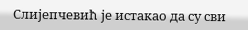Слијепчевић је истакао да су сви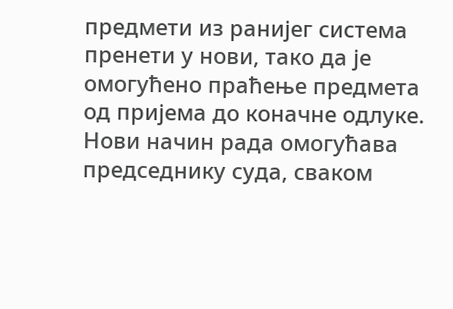предмети из ранијег система пренети у нови, тако да је омогућено праћење предмета од пријема до коначне одлуке. Нови начин рада омогућава председнику суда, сваком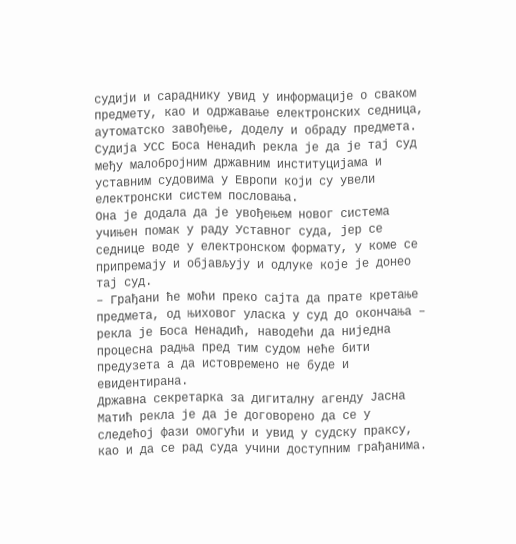судији и сараднику увид у информације о сваком предмету, као и одржавање електронских седница, аутоматско завођење, доделу и обраду предмета.
Судија УСС Боса Ненадић рекла је да је тај суд међу малобројним државним институцијама и уставним судовима у Европи који су увели електронски систем пословања.
Она је додала да је увођењем новог система учињен помак у раду Уставног суда, јер се седнице воде у електронском формату, у коме се припремају и објављују и одлуке које је донео тај суд.
– Грађани ће моћи преко сајта да прате кретање предмета, од њиховог уласка у суд до окончања – рекла је Боса Ненадић, наводећи да ниједна процесна радња пред тим судом неће бити предузета а да истовремено не буде и евидентирана.
Државна секретарка за дигиталну агенду Јасна Матић рекла је да је договорено да се у следећој фази омогући и увид у судску праксу, као и да се рад суда учини доступним грађанима.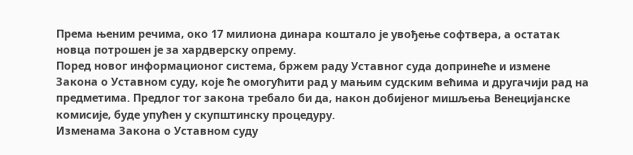Према њеним речима, око 17 милиона динара коштало је увођење софтвера, а остатак новца потрошен је за хардверску опрему.
Поред новог информационог система, бржем раду Уставног суда допринеће и измене Закона о Уставном суду, које ће омогућити рад у мањим судским већима и другачији рад на предметима. Предлог тог закона требало би да, након добијеног мишљења Венецијанске комисије, буде упућен у скупштинску процедуру.
Изменама Закона о Уставном суду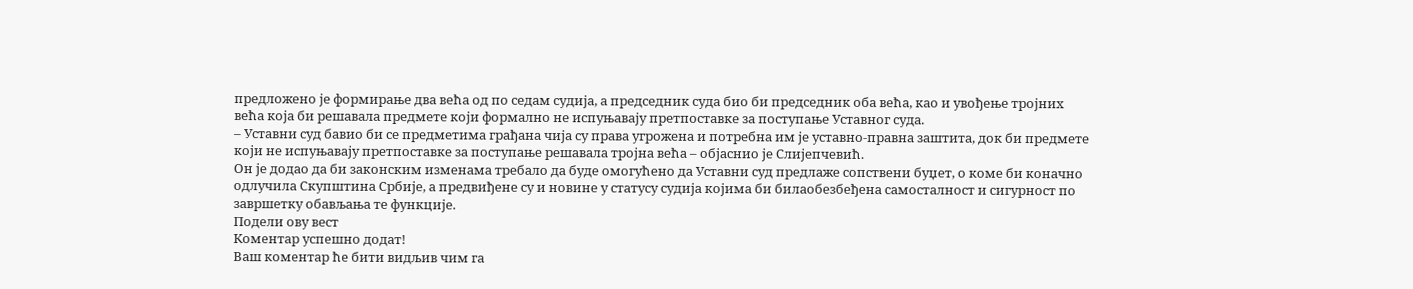предложено је формирање два већа од по седам судија, а председник суда био би председник оба већа, као и увођење тројних већа која би решавала предмете који формално не испуњавају претпоставке за поступање Уставног суда.
– Уставни суд бавио би се предметима грађана чија су права угрожена и потребна им је уставно-правна заштита, док би предмете који не испуњавају претпоставке за поступање решавала тројна већа – објаснио је Слијепчевић.
Он је додао да би законским изменама требало да буде омогућено да Уставни суд предлаже сопствени буџет, о коме би коначно одлучила Скупштина Србије, а предвиђене су и новине у статусу судија којима би билаобезбеђена самосталност и сигурност по завршетку обављања те функције.
Подели ову вест
Комeнтар успeшно додат!
Ваш комeнтар ћe бити видљив чим га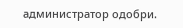администратор одобри.